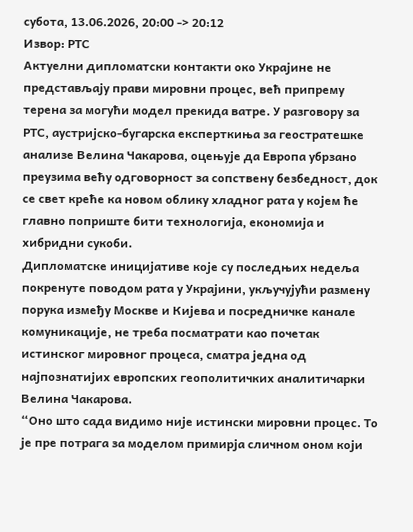субота, 13.06.2026, 20:00 -> 20:12
Извор: РТС
Актуелни дипломатски контакти око Украјине не представљају прави мировни процес, већ припрему терена за могући модел прекида ватре. У разговору за РТС, аустријско-бугарска експерткиња за геостратешке анализе Велина Чакарова, оцењује да Европа убрзано преузима већу одговорност за сопствену безбедност, док се свет креће ка новом облику хладног рата у којем ће главно поприште бити технологија, економија и хибридни сукоби.
Дипломатске иницијативе које су последњих недеља покренуте поводом рата у Украјини, укључујући размену порука између Москве и Кијева и посредничке канале комуникације, не треба посматрати као почетак истинског мировног процеса, сматра једна од најпознатијих европских геополитичких аналитичарки Велина Чакарова.
“Оно што сада видимо није истински мировни процес. То је пре потрага за моделом примирја сличном оном који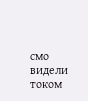смо видели током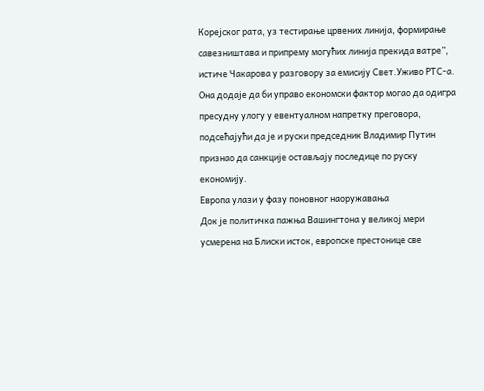Корејског рата, уз тестирање црвених линија, формирање савезништава и припрему могућих линија прекида ватре”, истиче Чакарова у разговору за емисију Свет.Уживо РТС-а.
Она додаје да би управо економски фактор могао да одигра пресудну улогу у евентуалном напретку преговора, подсећајући да је и руски председник Владимир Путин признао да санкције остављају последице по руску економију.
Европа улази у фазу поновног наоружавања
Док је политичка пажња Вашингтона у великој мери усмерена на Блиски исток, европске престонице све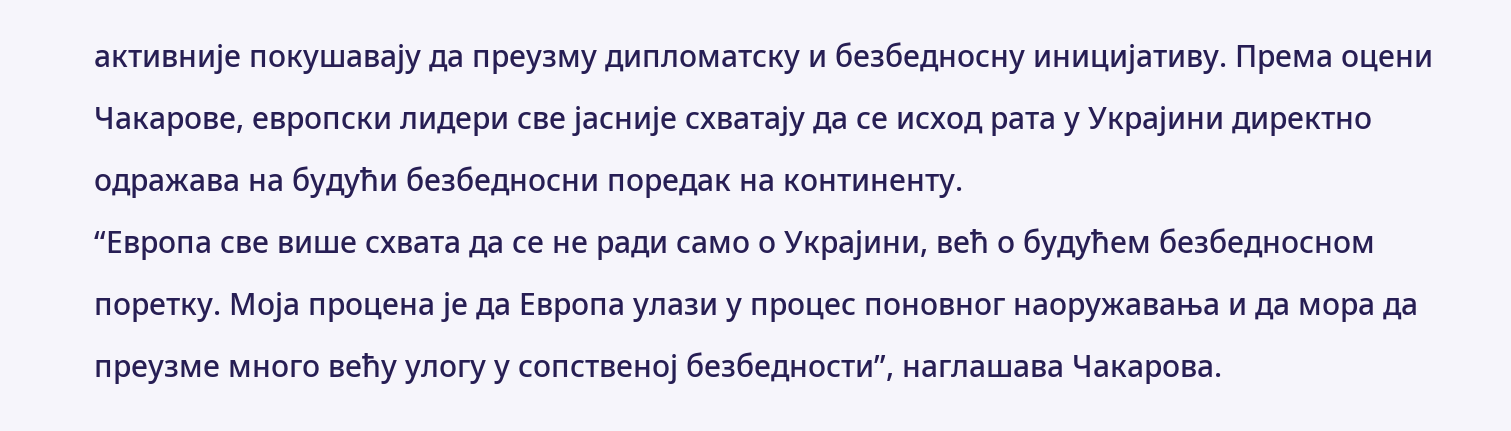активније покушавају да преузму дипломатску и безбедносну иницијативу. Према оцени Чакарове, европски лидери све јасније схватају да се исход рата у Украјини директно одражава на будући безбедносни поредак на континенту.
“Европа све више схвата да се не ради само о Украјини, већ о будућем безбедносном поретку. Моја процена је да Европа улази у процес поновног наоружавања и да мора да преузме много већу улогу у сопственој безбедности”, наглашава Чакарова.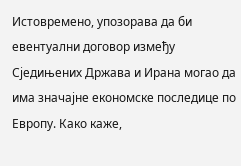Истовремено, упозорава да би евентуални договор између Сједињених Држава и Ирана могао да има значајне економске последице по Европу. Како каже,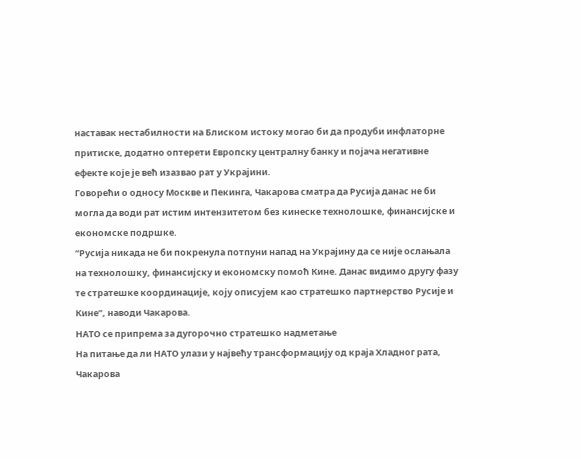наставак нестабилности на Блиском истоку могао би да продуби инфлаторне притиске, додатно оптерети Европску централну банку и појача негативне ефекте које је већ изазвао рат у Украјини.
Говорећи о односу Москве и Пекинга, Чакарова сматра да Русија данас не би могла да води рат истим интензитетом без кинеске технолошке, финансијске и економске подршке.
“Русија никада не би покренула потпуни напад на Украјину да се није ослањала на технолошку, финансијску и економску помоћ Кине. Данас видимо другу фазу те стратешке координације, коју описујем као стратешко партнерство Русије и Кине”, наводи Чакарова.
НАТО се припрема за дугорочно стратешко надметање
На питање да ли НАТО улази у највећу трансформацију од краја Хладног рата, Чакарова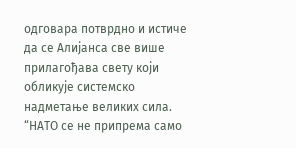одговара потврдно и истиче да се Алијанса све више прилагођава свету који обликује системско надметање великих сила.
“НАТО се не припрема само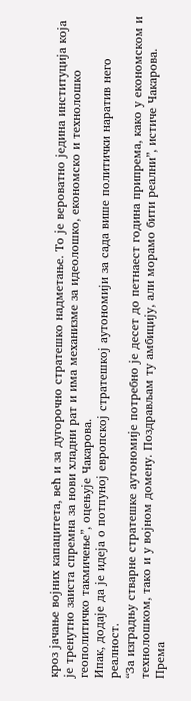кроз јачање војних капацитета, већ и за дугорочно стратешко надметање. То је вероватно једина институција која је тренутно заиста спремна за нови хладни рат и има механизме за идеолошко, економско и технолошко геополитичко такмичење”, оцењује Чакарова.
Ипак, додаје да је идеја о потпуној европској стратешкој аутономији за сада више политички наратив него реалност.
“За изградњу стварне стратешке аутономије потребно је десет до петнаест година припрема, како у економском и технолошком, тако и у војном домену. Поздрављам ту амбицију, али морамо бити реални”, истиче Чакарова.
Према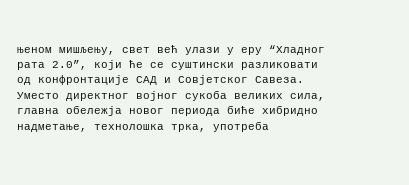њеном мишљењу, свет већ улази у еру “Хладног рата 2.0”, који ће се суштински разликовати од конфронтације САД и Совјетског Савеза. Уместо директног војног сукоба великих сила, главна обележја новог периода биће хибридно надметање, технолошка трка, употреба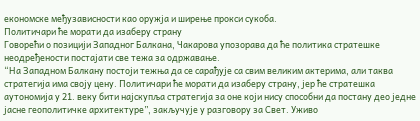економске међузависности као оружја и ширење прокси сукоба.
Политичари ће морати да изаберу страну
Говорећи о позицији Западног Балкана, Чакарова упозорава да ће политика стратешке неодређености постајати све тежа за одржавање.
“На Западном Балкану постоји тежња да се сарађује са свим великим актерима, али таква стратегија има своју цену. Политичари ће морати да изаберу страну, јер ће стратешка аутономија у 21. веку бити најскупља стратегија за оне који нису способни да постану део једне јасне геополитичке архитектуре”, закључује у разговору за Свет. Уживо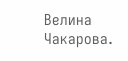Велина Чакарова.